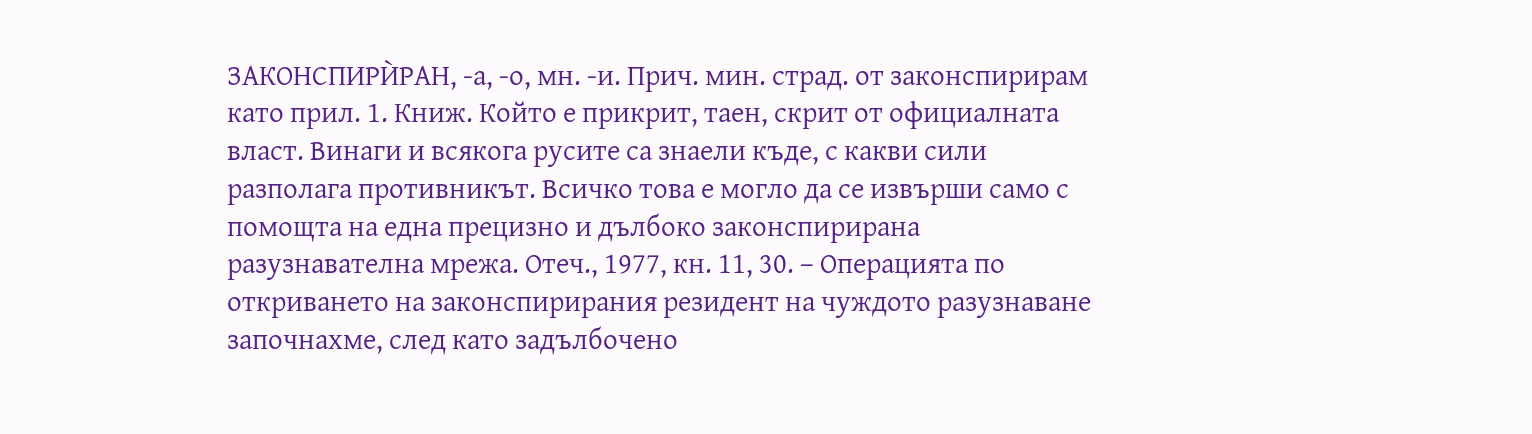ЗАКОНСПИРЍРАН, -а, -о, мн. -и. Прич. мин. страд. от законспирирам като прил. 1. Книж. Който е прикрит, таен, скрит от официалната власт. Винаги и всякога русите са знаели къде, с какви сили разполага противникът. Всичко това е могло да се извърши само с помощта на една прецизно и дълбоко законспирирана разузнавателна мрежа. Отеч., 1977, кн. 11, 30. – Операцията по откриването на законспирирания резидент на чуждото разузнаване започнахме, след като задълбочено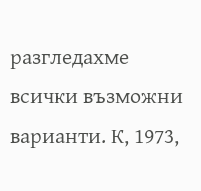разгледахме всички възможни варианти. К, 1973,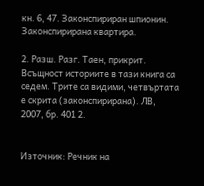кн. 6, 47. Законспириран шпионин. Законспирирана квартира.

2. Разш. Разг. Таен, прикрит. Всъщност историите в тази книга са седем. Трите са видими, четвъртата е скрита (законспирирана). ЛВ, 2007, бр. 401 2.


Източник: Речник на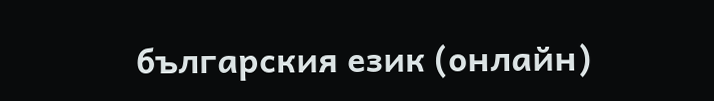българския език (онлайн)